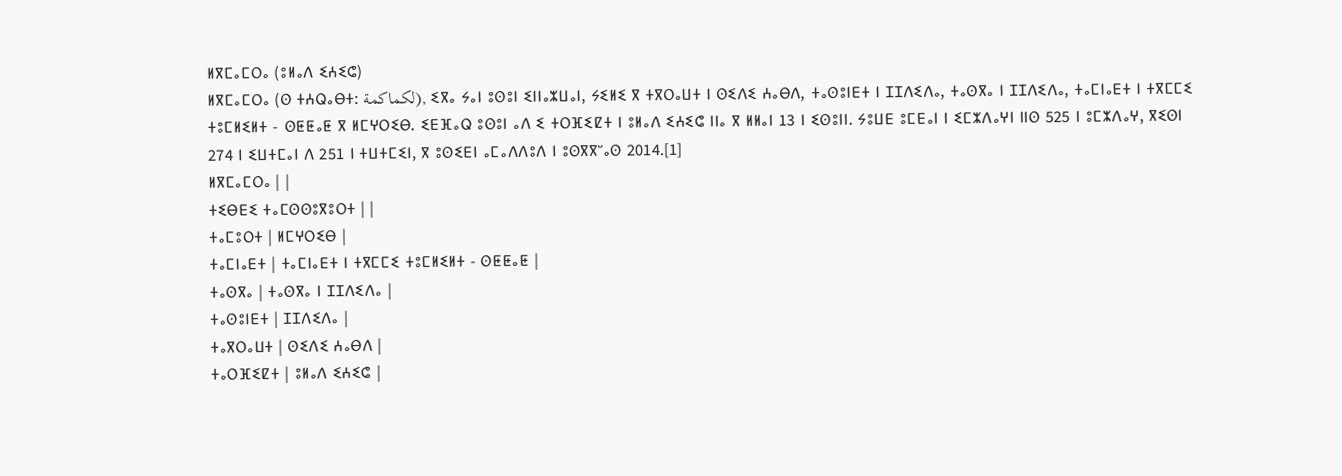ⵍⴳⵎⴰⵎⵔⴰ (ⵓⵍⴰⴷ ⵉⵄⵉⵛ)
ⵍⴳⵎⴰⵎⵔⴰ (ⵙ ⵜⵄⵕⴰⴱⵜ: لكماكمة), ⵉⴳⴰ ⵢⴰⵏ ⵓⵙⵓⵏ ⵉⵏⵏⴰⵣⵡⴰⵏ, ⵢⵉⵍⵉ ⴳ ⵜⴳⵔⴰⵡⵜ ⵏ ⵙⵉⴷⵉ ⵄⴰⴱⴷ, ⵜⴰⵙⵓⵏⴹⵜ ⵏ ⵊⵊⴷⵉⴷⴰ, ⵜⴰⵙⴳⴰ ⵏ ⵊⵊⴷⵉⴷⴰ, ⵜⴰⵎⵏⴰⴹⵜ ⵏ ⵜⴳⵎⵎⵉ ⵜⵓⵎⵍⵉⵍⵜ - ⵙⵟⵟⴰⵟ ⴳ ⵍⵎⵖⵔⵉⴱ. ⵉⴹⴼⴰⵕ ⵓⵙⵓⵏ ⴰⴷ ⵉ ⵜⵔⴼⵉⵇⵜ ⵏ ⵓⵍⴰⴷ ⵉⵄⵉⵛ ⵏⵏⴰ ⴳ ⵍⵍⴰⵏ 13 ⵏ ⵉⵙⵓⵏⵏ. ⵢⵓⵡⴹ ⵓⵎⴹⴰⵏ ⵏ ⵉⵎⵣⴷⴰⵖⵏ ⵏⵏⵙ 525 ⵏ ⵓⵎⵣⴷⴰⵖ, ⴳⵉⵙⵏ 274 ⵏ ⵉⵡⵜⵎⴰⵏ ⴷ 251 ⵏ ⵜⵡⵜⵎⵉⵏ, ⴳ ⵓⵙⵉⴹⵏ ⴰⵎⴰⴷⴷⵓⴷ ⵏ ⵓⵙⴳⴳⵯⴰⵙ 2014.[1]
ⵍⴳⵎⴰⵎⵔⴰ | |
ⵜⵉⴱⴹⵉ ⵜⴰⵎⵙⵙⵓⴳⵓⵔⵜ | |
ⵜⴰⵎⵓⵔⵜ | ⵍⵎⵖⵔⵉⴱ |
ⵜⴰⵎⵏⴰⴹⵜ | ⵜⴰⵎⵏⴰⴹⵜ ⵏ ⵜⴳⵎⵎⵉ ⵜⵓⵎⵍⵉⵍⵜ - ⵙⵟⵟⴰⵟ |
ⵜⴰⵙⴳⴰ | ⵜⴰⵙⴳⴰ ⵏ ⵊⵊⴷⵉⴷⴰ |
ⵜⴰⵙⵓⵏⴹⵜ | ⵊⵊⴷⵉⴷⴰ |
ⵜⴰⴳⵔⴰⵡⵜ | ⵙⵉⴷⵉ ⵄⴰⴱⴷ |
ⵜⴰⵔⴼⵉⵇⵜ | ⵓⵍⴰⴷ ⵉⵄⵉⵛ |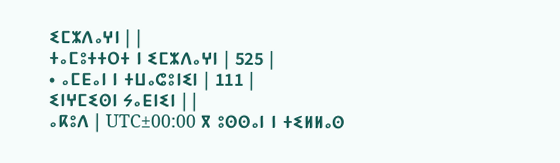ⵉⵎⵣⴷⴰⵖⵏ | |
ⵜⴰⵎⵓⵜⵜⵔⵜ ⵏ ⵉⵎⵣⴷⴰⵖⵏ | 525 |
• ⴰⵎⴹⴰⵏ ⵏ ⵜⵡⴰⵛⵓⵏⵉⵏ | 111 |
ⵉⵏⵖⵎⵉⵙⵏ ⵢⴰⴹⵏⵉⵏ | |
ⴰⴽⵓⴷ | UTC±00:00 ⴳ ⵓⵙⵙⴰⵏ ⵏ ⵜⵉⵍⵍⴰⵙ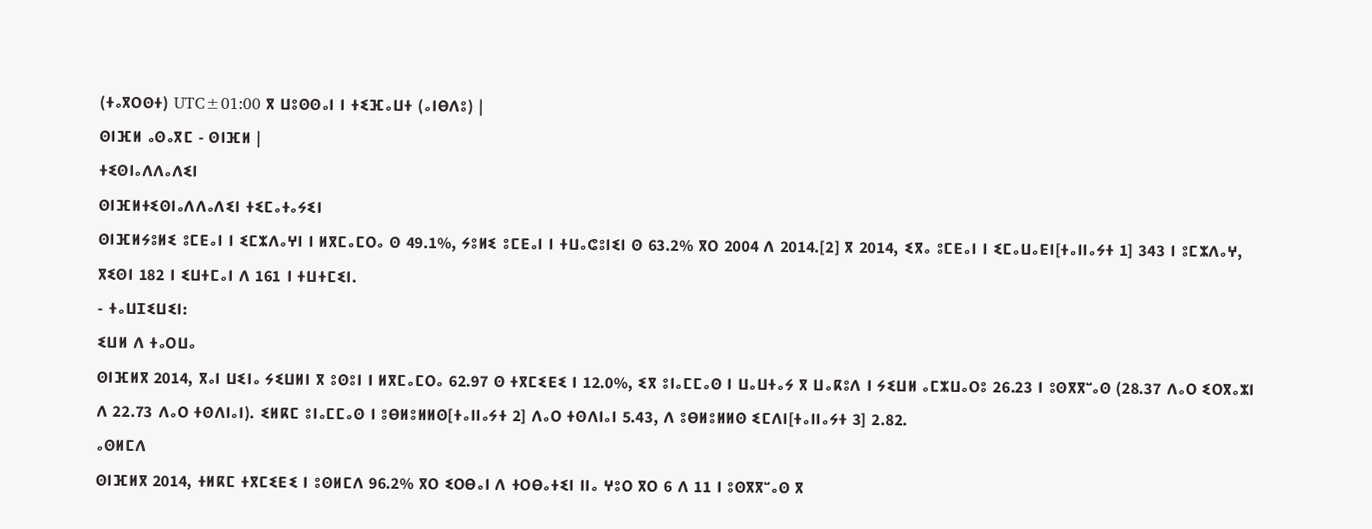(ⵜⴰⴳⵔⵙⵜ) UTC±01:00 ⴳ ⵡⵓⵙⵙⴰⵏ ⵏ ⵜⵉⴼⴰⵡⵜ (ⴰⵏⴱⴷⵓ) |
ⵙⵏⴼⵍ ⴰⵙⴰⴳⵎ - ⵙⵏⴼⵍ |
ⵜⵉⵙⵏⴰⴷⴷⴰⴷⵉⵏ
ⵙⵏⴼⵍⵜⵉⵙⵏⴰⴷⴷⴰⴷⵉⵏ ⵜⵉⵎⴰⵜⴰⵢⵉⵏ
ⵙⵏⴼⵍⵢⵓⵍⵉ ⵓⵎⴹⴰⵏ ⵏ ⵉⵎⵣⴷⴰⵖⵏ ⵏ ⵍⴳⵎⴰⵎⵔⴰ ⵙ 49.1%, ⵢⵓⵍⵉ ⵓⵎⴹⴰⵏ ⵏ ⵜⵡⴰⵛⵓⵏⵉⵏ ⵙ 63.2% ⴳⵔ 2004 ⴷ 2014.[2] ⴳ 2014, ⵉⴳⴰ ⵓⵎⴹⴰⵏ ⵏ ⵉⵎⴰⵡⴰⴹⵏ[ⵜⴰⵏⵏⴰⵢⵜ 1] 343 ⵏ ⵓⵎⵣⴷⴰⵖ, ⴳⵉⵙⵏ 182 ⵏ ⵉⵡⵜⵎⴰⵏ ⴷ 161 ⵏ ⵜⵡⵜⵎⵉⵏ.
- ⵜⴰⵡⵊⵉⵡⵉⵏ:
ⵉⵡⵍ ⴷ ⵜⴰⵔⵡⴰ
ⵙⵏⴼⵍⴳ 2014, ⴳⴰⵏ ⵡⵉⵏⴰ ⵢⵉⵡⵍⵏ ⴳ ⵓⵙⵓⵏ ⵏ ⵍⴳⵎⴰⵎⵔⴰ 62.97 ⵙ ⵜⴳⵎⵉⴹⵉ ⵏ 12.0%, ⵉⴳ ⵓⵏⴰⵎⵎⴰⵙ ⵏ ⵡⴰⵡⵜⴰⵢ ⴳ ⵡⴰⴽⵓⴷ ⵏ ⵢⵉⵡⵍ ⴰⵎⵣⵡⴰⵔⵓ 26.23 ⵏ ⵓⵙⴳⴳⵯⴰⵙ (28.37 ⴷⴰⵔ ⵉⵔⴳⴰⵣⵏ ⴷ 22.73 ⴷⴰⵔ ⵜⵙⴷⵏⴰⵏ). ⵉⵍⴽⵎ ⵓⵏⴰⵎⵎⴰⵙ ⵏ ⵓⴱⵍⵓⵍⵍⵙ[ⵜⴰⵏⵏⴰⵢⵜ 2] ⴷⴰⵔ ⵜⵙⴷⵏⴰⵏ 5.43, ⴷ ⵓⴱⵍⵓⵍⵍⵙ ⵉⵎⴷⵏ[ⵜⴰⵏⵏⴰⵢⵜ 3] 2.82.
ⴰⵙⵍⵎⴷ
ⵙⵏⴼⵍⴳ 2014, ⵜⵍⴽⵎ ⵜⴳⵎⵉⴹⵉ ⵏ ⵓⵙⵍⵎⴷ 96.2% ⴳⵔ ⵉⵔⴱⴰⵏ ⴷ ⵜⵔⴱⴰⵜⵉⵏ ⵏⵏⴰ ⵖⵓⵔ ⴳⵔ 6 ⴷ 11 ⵏ ⵓⵙⴳⴳⵯⴰⵙ ⴳ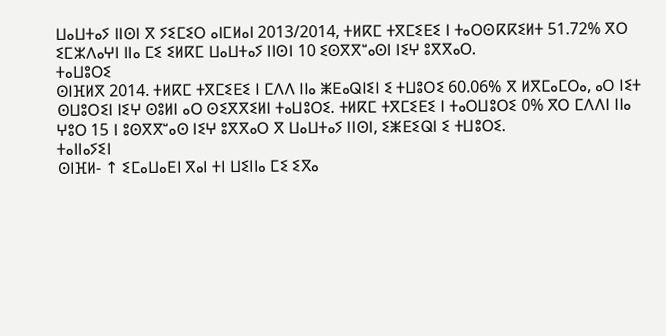ⵡⴰⵡⵜⴰⵢ ⵏⵏⵙⵏ ⴳ ⵢⵉⵎⵉⵔ ⴰⵏⵎⵍⴰⵏ 2013/2014, ⵜⵍⴽⵎ ⵜⴳⵎⵉⴹⵉ ⵏ ⵜⴰⵔⵙⴽⴽⵉⵍⵜ 51.72% ⴳⵔ ⵉⵎⵣⴷⴰⵖⵏ ⵏⵏⴰ ⵎⵉ ⵉⵍⴽⵎ ⵡⴰⵡⵜⴰⵢ ⵏⵏⵙⵏ 10 ⵉⵙⴳⴳⵯⴰⵙⵏ ⵏⵉⵖ ⵓⴳⴳⴰⵔ.
ⵜⴰⵡⵓⵔⵉ
ⵙⵏⴼⵍⴳ 2014. ⵜⵍⴽⵎ ⵜⴳⵎⵉⴹⵉ ⵏ ⵎⴷⴷ ⵏⵏⴰ ⵥⴹⴰⵕⵏⵉⵏ ⵉ ⵜⵡⵓⵔⵉ 60.06% ⴳ ⵍⴳⵎⴰⵎⵔⴰ, ⴰⵔ ⵏⵉⵜ ⵙⵡⵓⵔⵉⵏ ⵏⵉⵖ ⵙⵓⵍⵏ ⴰⵔ ⵙⵉⴳⴳⵉⵍⵏ ⵜⴰⵡⵓⵔⵉ. ⵜⵍⴽⵎ ⵜⴳⵎⵉⴹⵉ ⵏ ⵜⴰⵔⵡⵓⵔⵉ 0% ⴳⵔ ⵎⴷⴷⵏ ⵏⵏⴰ ⵖⵓⵔ 15 ⵏ ⵓⵙⴳⴳⵯⴰⵙ ⵏⵉⵖ ⵓⴳⴳⴰⵔ ⴳ ⵡⴰⵡⵜⴰⵢ ⵏⵏⵙⵏ, ⵉⵥⴹⵉⵕⵏ ⵉ ⵜⵡⵓⵔⵉ.
ⵜⴰⵏⵏⴰⵢⵉⵏ
ⵙⵏⴼⵍ- ↑ ⵉⵎⴰⵡⴰⴹⵏ ⴳⴰⵏ ⵜⵏ ⵡⵉⵏⵏⴰ ⵎⵉ ⵉⴳⴰ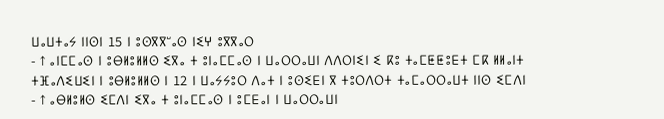ⵡⴰⵡⵜⴰⵢ ⵏⵏⵙⵏ 15 ⵏ ⵓⵙⴳⴳⵯⴰⵙ ⵏⵉⵖ ⵓⴳⴳⴰⵔ
- ↑ ⴰⵏⵎⵎⴰⵙ ⵏ ⵓⴱⵍⵓⵍⵍⵙ ⵉⴳⴰ ⵜ ⵓⵏⴰⵎⵎⴰⵙ ⵏ ⵡⴰⵔⵔⴰⵡⵏ ⴷⴷⵔⵏⵉⵏ ⵉ ⴽⵓ ⵜⴰⵎⵟⵟⵓⴹⵜ ⵎⴽ ⵍⵍⴰⵏⵜ ⵜⴼⴰⴷⵉⵡⵉⵏ ⵏ ⵓⴱⵍⵓⵍⵍⵙ ⵏ 12 ⵏ ⵡⴰⵢⵢⵓⵔ ⴷⴰⵜ ⵏ ⵓⵙⵉⴹⵏ ⴳ ⵜⵓⵔⴷⵔⵜ ⵜⴰⵎⴰⵔⵔⴰⵡⵜ ⵏⵏⵙ ⵉⵎⴷⵏ
- ↑ ⴰⴱⵍⵓⵍⵙ ⵉⵎⴷⵏ ⵉⴳⴰ ⵜ ⵓⵏⴰⵎⵎⴰⵙ ⵏ ⵓⵎⴹⴰⵏ ⵏ ⵡⴰⵔⵔⴰⵡⵏ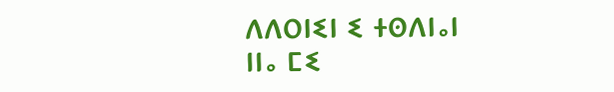ⴷⴷⵔⵏⵉⵏ ⵉ ⵜⵙⴷⵏⴰⵏ ⵏⵏⴰ ⵎⵉ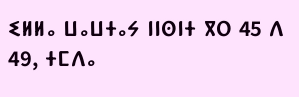ⵉⵍⵍⴰ ⵡⴰⵡⵜⴰⵢ ⵏⵏⵙⵏⵜ ⴳⵔ 45 ⴷ 49, ⵜⵎⴷⴰ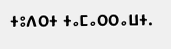ⵜⵓⴷⵔⵜ ⵜⴰⵎⴰⵔⵔⴰⵡⵜ.